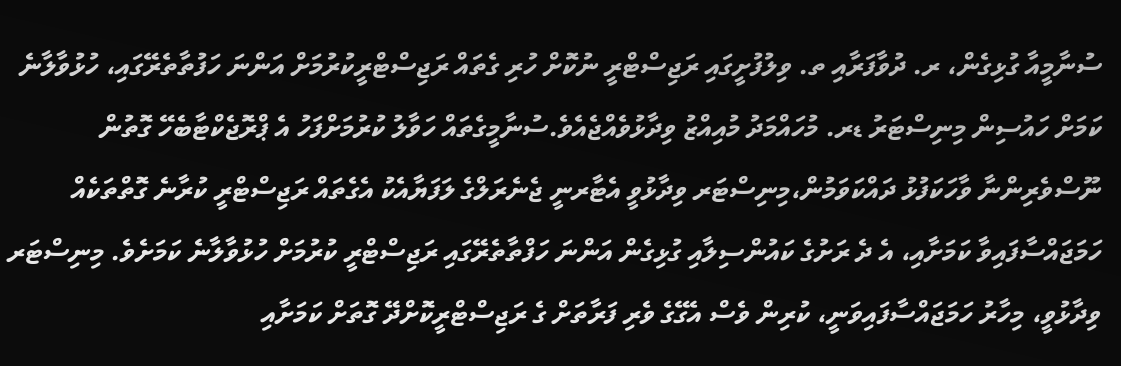ސުނާމީއާ ގުޅިގެން، ރ. ދުވާފަރާއި ތ. ވިލުފުށީގައި ރަޖިސްޓްރީ ނުކޮށް ހުރި ގެތައް ރަޖިސްޓްރީކުރުމަށް އަންނަ ހަފުތާތެރޭގައި، ހުޅުވާލާނެ ކަމަށް ހައުސިން މިނިސްޓަރު ޑރ. މުހައްމަދު މުއިއްޒު ވިދާޅުވެއްޖެއެވެ.ސުނާމީގެތައް ހަވާލު ކުރުމަށްފަހު އެ ޕްރޮޖެކްޓާބެހޭ ގޮތުން ނޫސްވެރިންނާ ވާހަކަފުޅު ދައްކަވަމުން،މިނިސްޓަރ ވިދާޅުވީ އެޓާރނީ ޖެނެރަލްގެ ލަފަޔާއެކު އެގެތައް ރަޖިސްޓްރީ ކުރާނެ ގޮތްތަކެއް ހަމަޖައްސާފައިވާ ކަމަށާއި، އެ ދެ ރަށުގެ ކައުންސިލާއި ގުޅިގެން އަންނަ ހަފްތާތެރޭގައި ރަޖިސްޓްރީ ކުރުމަށް ހުޅުވާލާނެ ކަމަށެވެ. މިނިސްޓަރ ވިދާޅުވީ، މިހާރު ހަމަޖައްސާފައިވަނީ، ކުރިން ވެސް އެގޭގެ ވެރި ފަރާތަށް ގެ ރަޖިސްޓްރީކޮށްދޭ ގޮތަށް ކަމަށާއި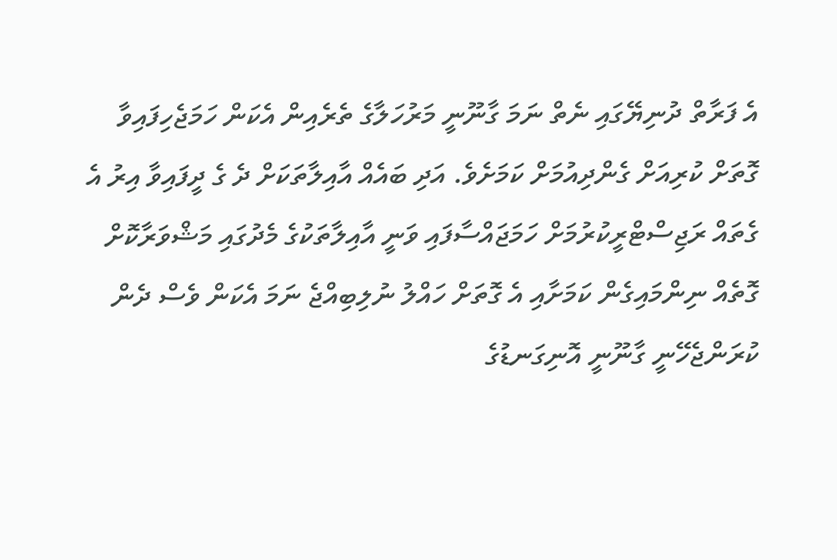އެ ފަރާތް ދުނިޔޭގައި ނެތް ނަމަ ގާނޫނީ މަރުހަލާގެ ތެރެއިން އެކަން ހަމަޖެހިފައިވާ ގޮތަށް ކުރިއަށް ގެންދިއުމަށް ކަމަށެވެ. އަދި ބައެއް އާއިލާތަކަށް ދެ ގެ ދީފައިވާ އިރު އެ ގެތައް ރަޖިސްޓްރީކުރުމަށް ހަމަޖައްސާފައި ވަނީ އާއިލާތަކުގެ މެދުގައި މަޝްވަރާކޮށް ގޮތެއް ނިންމައިގެން ކަމަށާއި އެ ގޮތަށް ހައްލު ނުލިބިއްޖެ ނަމަ އެކަން ވެސް ދެން ކުރަންޖެހޭނީ ގާނޫނީ އޮނިގަނޑުގެ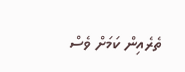ތެރެއިން ކަމަށް ވެސް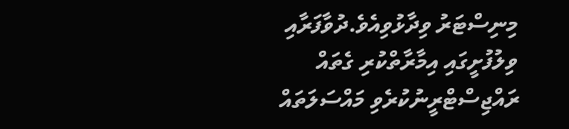މިނިސްޓަރު ވިދާޅުވިއެވެ.ދުވާފަރާއި ވިލުފުށީގައި އިމާރާތްކުރި ގެތައް ރައްޖިސްޓްރީނުކުރެވި މައްސަލަތައް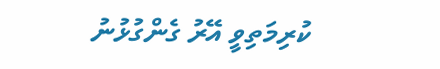ކުރިމަތިވީ އޭރު ގެންގުޅުނު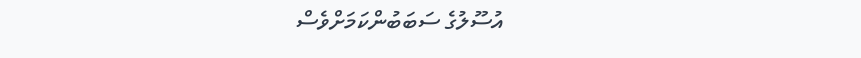އުސޫލުގެ ސަބަބުންކަމަށްވެސް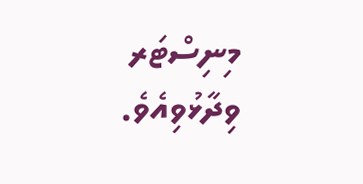މިނިސްޓަރ ވިދާޅުވިއެވެ.